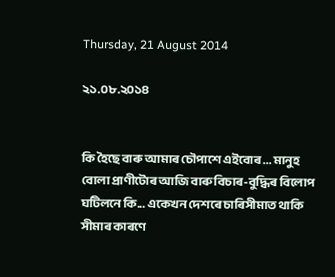Thursday, 21 August 2014

২১.০৮.২০১৪


কি হৈছে বাৰু আমাৰ চৌপাশে এইবোৰ ... মানুহ বোলা প্ৰাণীটোৰ আজি বাৰু বিচাৰ-বুদ্ধিৰ বিলোপ ঘটিলনে কি... একেখন দেশৰে চাৰিসীমাত থাকি সীমাৰ কাৰণে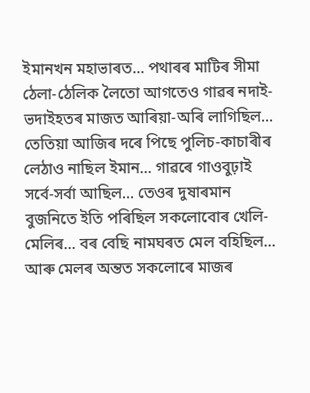ইমানখন মহাভাৰত... পথাৰৰ মাটিৰ সীমা ঠেলা-ঠেলিক লৈতো আগতেও গাৱৰ নদাই-ভদাইহতৰ মাজত আৰিয়া-অৰি লাগিছিল... তেতিয়া আজিৰ দৰে পিছে পুলিচ-কাচাৰীৰ লেঠাও নাছিল ইমান... গাৱৰে গাওবুঢ়াই সৰ্বে-সৰ্বা আছিল... তেওৰ দুষাৰমান বুজনিতে ইতি পৰিছিল সকলোবোৰ খেলি-মেলিৰ... বৰ বেছি নামঘৰত মেল বহিছিল... আৰু মেলৰ অন্তত সকলোৰে মাজৰ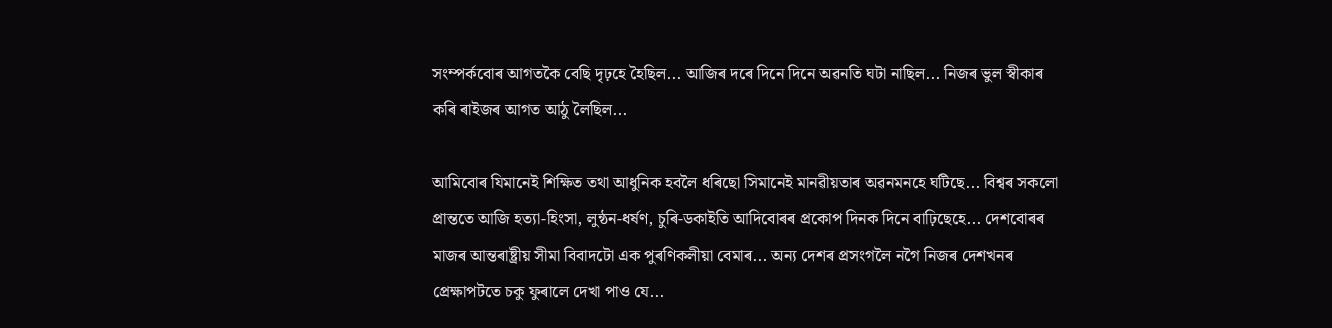সংম্পৰ্কবোৰ আগতকৈ বেছি দৃঢ়হে হৈছিল... আজিৰ দৰে দিনে দিনে অৱনতি ঘটা নাছিল... নিজৰ ভুল স্বীকাৰ কৰি ৰাইজৰ আগত আঠু লৈছিল...

আমিবোৰ যিমানেই শিক্ষিত তথা আধুনিক হবলৈ ধৰিছো সিমানেই মানৱীয়তাৰ অৱনমনহে ঘটিছে... বিশ্বৰ সকলো প্ৰান্ততে আজি হত্যা-হিংসা, লুন্ঠন-ধৰ্ষণ, চুৰি-ডকাইতি আদিবোৰৰ প্ৰকোপ দিনক দিনে বাঢ়িছেহে... দেশবোৰৰ মাজৰ আন্তৰাষ্ট্ৰীয় সীমা বিবাদটো এক পুৰণিকলীয়া বেমাৰ... অন্য দেশৰ প্ৰসংগলৈ নগৈ নিজৰ দেশখনৰ প্ৰেক্ষাপটতে চকু ফুৰালে দেখা পাও যে...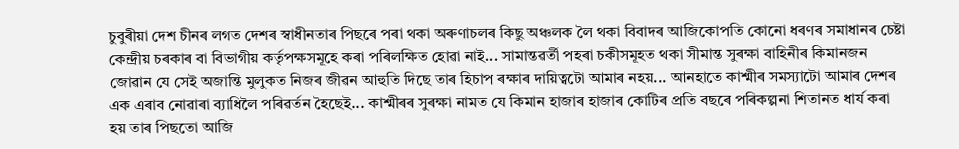চুবুৰীয়া দেশ চীনৰ লগত দেশৰ স্বাধীনতাৰ পিছৰে পৰা থকা অৰুণাচলৰ কিছু অঞ্চলক লৈ থকা বিবাদৰ আজিকোপতি কোনো ধৰণৰ সমাধানৰ চেষ্টা কেন্দ্ৰীয় চৰকাৰ বা বিভাগীয় কৰ্তৃপক্ষসমূহে কৰা পৰিলক্ষিত হোৱা নাই... সামান্তৱৰ্তী পহৰা চকীসমূহত থকা সীমান্ত সুৰক্ষা বাহিনীৰ কিমানজন জোৱান যে সেই অজান্তি মুলুকত নিজৰ জীৱন আহুতি দিছে তাৰ হিচাপ ৰক্ষাৰ দায়িত্বটো আমাৰ নহয়... আনহাতে কাশ্মীৰ সমস্যাটো আমাৰ দেশৰ এক এৰাব নোৱাৰা ব্যাধিলৈ পৰিৱৰ্তন হৈছেই... কাশ্মীৰৰ সুৰক্ষা নামত যে কিমান হাজাৰ হাজাৰ কোটিৰ প্ৰতি বছৰে পৰিকল্পনা শিতানত ধাৰ্য কৰা হয় তাৰ পিছতো আজি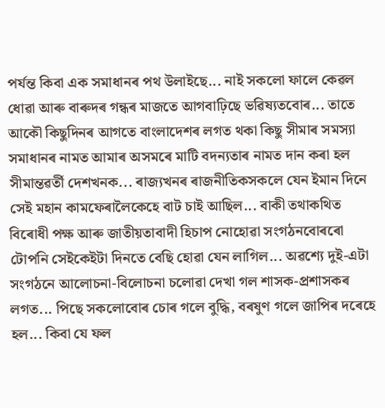পৰ্যন্ত কিবা এক সমাধানৰ পথ উলাইছে... নাই সকলো ফালে কেৱল ধোৱা আৰু বাৰুদৰ গন্ধৰ মাজতে আগবাঢ়িছে ভৱিষ্যতবোৰ... তাতে আকৌ কিছুদিনৰ আগতে বাংলাদেশৰ লগত থকা কিছু সীমাৰ সমস্যা সমাধানৰ নামত আমাৰ অসমৰে মাটি বদন্যতাৰ নামত দান কৰা হল সীমান্তৱৰ্তী দেশখনক... ৰাজ্যখনৰ ৰাজনীতিকসকলে যেন ইমান দিনে সেই মহান কামফেৰালৈকেহে বাট চাই আছিল... বাকী তথাকথিত বিৰোধী পক্ষ আৰু জাতীয়তাবাদী হিচাপ নোহোৱা সংগঠনবোৰৰো টোপনি সেইকেইটা দিনতে বেছি হোৱা যেন লাগিল... অৱশ্যে দুই-এটা সংগঠনে আলোচনা-বিলোচনা চলোৱা দেখা গল শাসক-প্ৰশাসকৰ লগত... পিছে সকলোবোৰ চোৰ গলে বুদ্ধি, বৰষুণ গলে জাপিৰ দৰেহে হল... কিবা যে ফল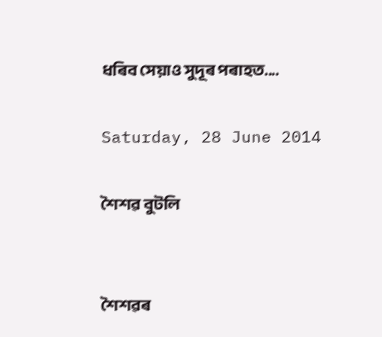ধৰিব সেয়াও সুদূৰ পৰাহত....

Saturday, 28 June 2014

শৈশৱ বুটলি


শৈশৱৰ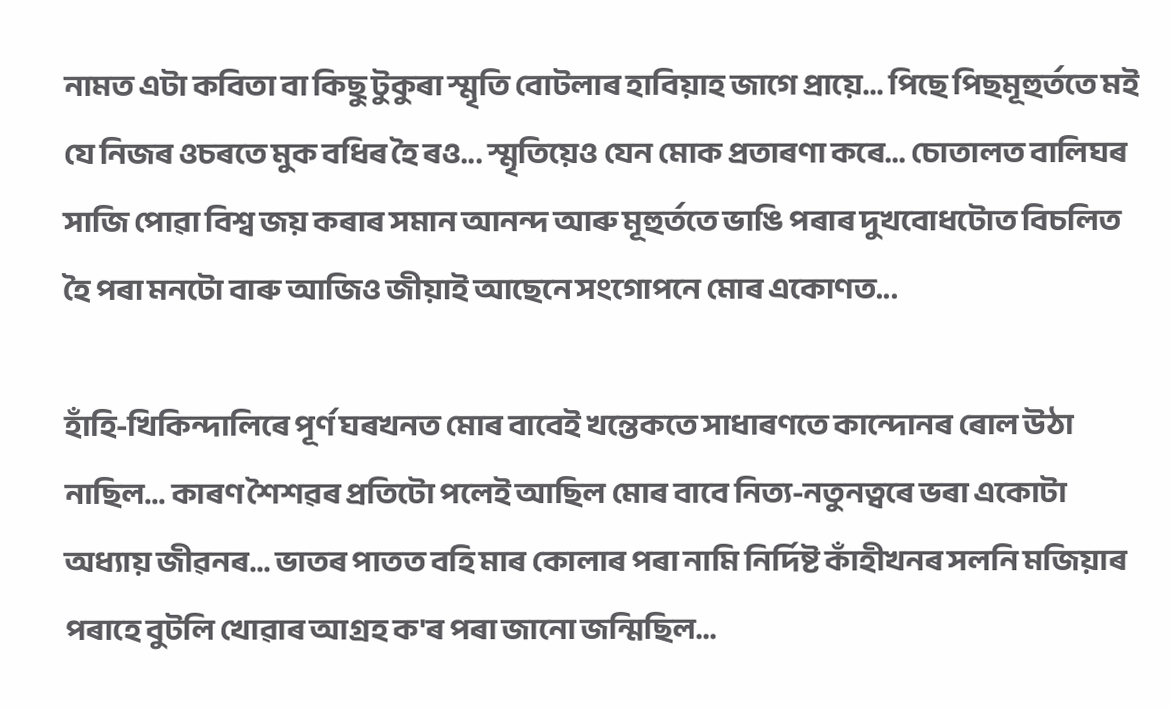নামত এটা কবিতা বা কিছু টুকুৰা স্মৃতি বোটলাৰ হাবিয়াহ জাগে প্ৰায়ে... পিছে পিছমূহুৰ্ততে মই যে নিজৰ ওচৰতে মুক বধিৰ হৈ ৰও... স্মৃতিয়েও যেন মোক প্ৰতাৰণা কৰে... চোতালত বালিঘৰ সাজি পোৱা বিশ্ব জয় কৰাৰ সমান আনন্দ আৰু মূহুৰ্ততে ভাঙি পৰাৰ দুখবোধটোত বিচলিত হৈ পৰা মনটো বাৰু আজিও জীয়াই আছেনে সংগোপনে মোৰ একোণত...

হাঁহি-খিকিন্দালিৰে পূৰ্ণ ঘৰখনত মোৰ বাবেই খন্তেকতে সাধাৰণতে কান্দোনৰ ৰোল উঠা নাছিল... কাৰণ শৈশৱৰ প্ৰতিটো পলেই আছিল মোৰ বাবে নিত্য-নতুনত্বৰে ভৰা একোটা অধ্যায় জীৱনৰ... ভাতৰ পাতত বহি মাৰ কোলাৰ পৰা নামি নিৰ্দিষ্ট কাঁহীখনৰ সলনি মজিয়াৰ পৰাহে বুটলি খোৱাৰ আগ্ৰহ ক'ৰ পৰা জানো জন্মিছিল...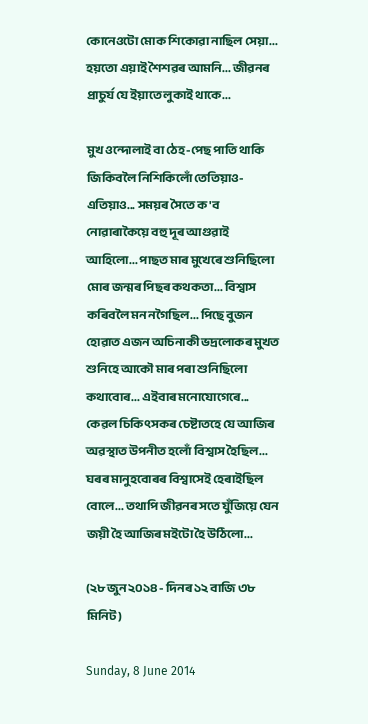কোনেওটো মোক শিকোৱা নাছিল সেয়া... হয়তো এয়াই শৈশৱৰ আমনি... জীৱনৰ প্ৰাচুৰ্য যে ইয়াতে লুকাই থাকে...

মুখ ওন্দোলাই বা ঠেহ-পেছ পাতি থাকি জিকিবলৈ নিশিকিলোঁ তেতিয়াও-এতিয়াও... সময়ৰ সৈতে ক'ব নোৱাৰাকৈয়ে বহু দূৰ আগুৱাই আহিলো... পাছত মাৰ মুখেৰে শুনিছিলো মোৰ জন্মৰ পিছৰ কথকতা... বিশ্বাস কৰিবলৈ মন নগৈছিল... পিছে বুজন হোৱাত এজন অচিনাকী ভদ্ৰলোকৰ মুখত শুনিহে আকৌ মাৰ পৰা শুনিছিলো কথাবোৰ... এইবাৰ মনোযোগেৰে... কেৱল চিকিৎসকৰ চেষ্টাতহে যে আজিৰ অৱস্থাত উপনীত হলোঁ বিশ্বাস হৈছিল... ঘৰৰ মানুহবোৰৰ বিশ্বাসেই হেৰাইছিল বোলে... তথাপি জীৱনৰ সতে যুঁজিয়ে যেন জয়ী হৈ আজিৰ মইটো হৈ উঠিলো...

(২৮ জুন ২০১৪ - দিনৰ ১২ বাজি ৩৮ মিনিট)

Sunday, 8 June 2014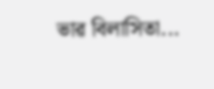ভাৱ বিলাসিতা...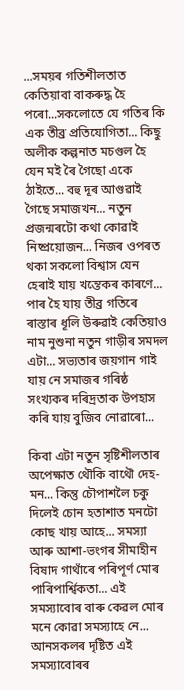...সময়ৰ গতিশীলতাত কেতিয়াবা বাকৰুদ্ধ হৈ পৰো...সকলোতে যে গতিৰ কি এক তীব্ৰ প্ৰতিযোগিতা... কিছু অলীক কল্পনাত মচগুল হৈ যেন মই ৰৈ গৈছো একে ঠাইতে... বহু দূৰ আগুৱাই গৈছে সমাজখন... নতুন প্ৰজন্মৰটো কথা কোৱাই নিষ্প্ৰয়োজন... নিজৰ ওপৰত থকা সকলো বিশ্বাস যেন হেৰাই যায় খন্তেকৰ কাৰণে... পাৰ হৈ যায় তীব্ৰ গতিৰে ৰাস্তাৰ ধূলি উৰুৱাই কেতিয়াও নাম নুশুনা নতুন গাড়ীৰ সমদল এটা... সভ্যতাৰ জয়গান গাই যায় নে সমাজৰ গৰিষ্ঠ সংখ্যকৰ দৰিদ্ৰতাক উপহাস কৰি যায় বুজিব নোৱাৰো...

কিবা এটা নতুন সৃষ্টিশীলতাৰ অপেক্ষাত থৌকি বাথৌ দেহ-মন... কিন্তু চৌপাশলৈ চকু দিলেই চোন হতাশাত মনটো কোছ খায় আহে... সমস্যা আৰু আশা-ভংগৰ সীমাহীন বিষাদ গাথাঁৰে পৰিপূৰ্ণ মোৰ পাৰিপাৰ্শ্বিকতা... এই সমস্যাবোৰ বাৰু কেৱল মোৰ মনে কোৱা সমস্যাহে নে... আনসকলৰ দৃষ্টিত এই সমস্যাবোৰৰ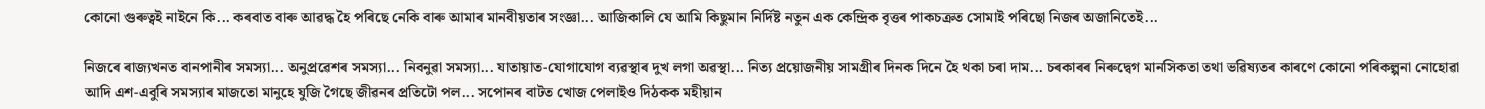কোনো গুৰুত্বই নাইনে কি... কৰবাত বাৰু আৱদ্ধ হৈ পৰিছে নেকি বাৰু আমাৰ মানবীয়তাৰ সংজ্ঞা... আজিকালি যে আমি কিছুমান নিৰ্দিষ্ট নতুন এক কেন্দ্ৰিক বৃত্তৰ পাকচক্ৰত সোমাই পৰিছো নিজৰ অজানিতেই...

নিজৰে ৰাজ্যখনত বানপানীৰ সমস্যা... অনুপ্ৰৱেশৰ সমস্যা... নিবনুৱা সমস্যা... যাতায়াত-যোগাযোগ ব্যৱস্থাৰ দুখ লগা অৱস্থা... নিত্য প্ৰয়োজনীয় সামগ্ৰীৰ দিনক দিনে হৈ থকা চৰা দাম... চৰকাৰৰ নিৰুদ্বেগ মানসিকতা তথা ভৱিষ্যতৰ কাৰণে কোনো পৰিকল্পনা নোহোৱা আদি এশ-এবুৰি সমস্যাৰ মাজতো মানুহে যুজি গৈছে জীৱনৰ প্ৰতিটো পল... সপোনৰ বাটত খোজ পেলাইও দিঠকক মহীয়ান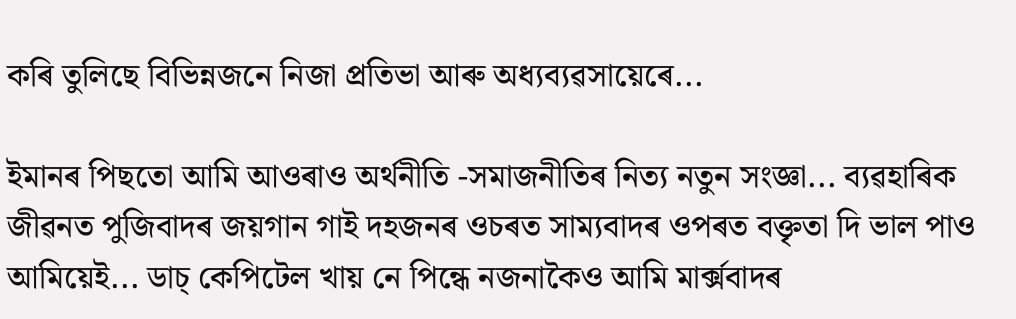কৰি তুলিছে বিভিন্নজনে নিজা প্ৰতিভা আৰু অধ্যব্যৱসায়েৰে...

ইমানৰ পিছতো আমি আওৰাও অৰ্থনীতি -সমাজনীতিৰ নিত্য নতুন সংজ্ঞা... ব্যৱহাৰিক জীৱনত পুজিবাদৰ জয়গান গাই দহজনৰ ওচৰত সাম্যবাদৰ ওপৰত বক্তৃতা দি ভাল পাও আমিয়েই... ডাচ্ কেপিটেল খায় নে পিন্ধে নজনাকৈও আমি মাৰ্ক্সবাদৰ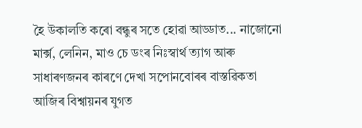হৈ উকালতি কৰো বন্ধুৰ সতে হোৱা আড্ডাত... নাজোনো মাৰ্ক্স, লেনিন, মাও চে ডংৰ নিঃস্বাৰ্থ ত্যাগ আৰু সাধাৰণজনৰ কাৰণে দেখা সপোনবোৰৰ বাস্তৱিকতা আজিৰ বিশ্বায়নৰ যুগত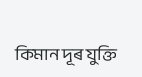কিমান দূৰ যুক্তি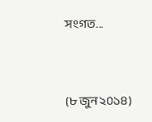সংগত...


(৮ জুন ২০১৪)